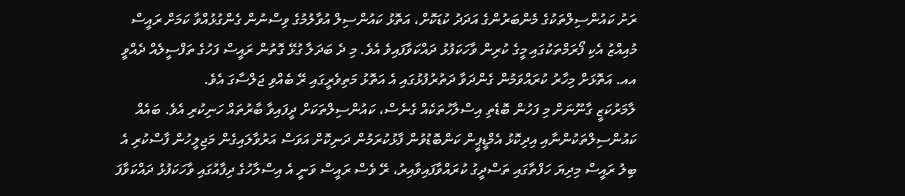ރަށު ކައުންސިލްތަކުގެ މެންބަރުންގެ އަދަދު ކުޑަކޮށް، އަތޮޅު ކައުންސިލް އުވާލުމުގެ ވިސްނުން ގެންގުޅުއްވާ ކަމަށް ރައީސް މުއިއްޒު އެކި ފޯރަމްތަކުގައި މީގެ ކުރިން ވާހަކަފުޅު ދައްކަވާފައިވެ އެވެ. މި ދެ ބަދަލާ ގުޅޭ ގޮތުން ރައީސް ފަހުގެ ތަފްސީލެއް ދެއްވީ އއ. އަތޮޅަށް މިހާރު ކުރައްވަމުން ގެންދަވާ ދަތުރުފުޅުގައި އެ އަތޮޅު މަތިވެރީގައި ރޭ ބެއްވި ޖަލްސާގަ އެވެ.
ލާމަރުކަޒީ ގާނޫނަށް މި ފަހުން ބޮޑެތި އިސްލާހުތަކެއް ގެނެސް، ކައުންސިލްތަކަށް ދީފައިވާ ބާރުތައް ހަނިކުރި އެވެ. ބައެއް ކައުންސިލްތަކުންނާއި އިދިކޮޅު އެމްޑީޕީން ކަންބޮޑުވުން ފާޅުކުރަމުން ދަނިކޮށް އަވަސް އަރުވާލައިގެން މަޖިލީހުން ފާސްކުރި އެ ބިލު ރައީސް މިދިޔަ ހަފްތާގައި ތަސްދީގު ކުރައްވާފައިވާއިރު، ރޭ ވެސް ރައީސް ވަނީ އެ އިސްލާހުގެ ދިފާއުގައި ވާހަކަފުޅު ދައްކަވާފަ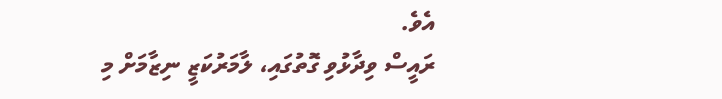އެވެ.
ރައީސް ވިދާޅުވި ގޮތުގައި، ލާމަރުކަޒީ ނިޒާމަށް މި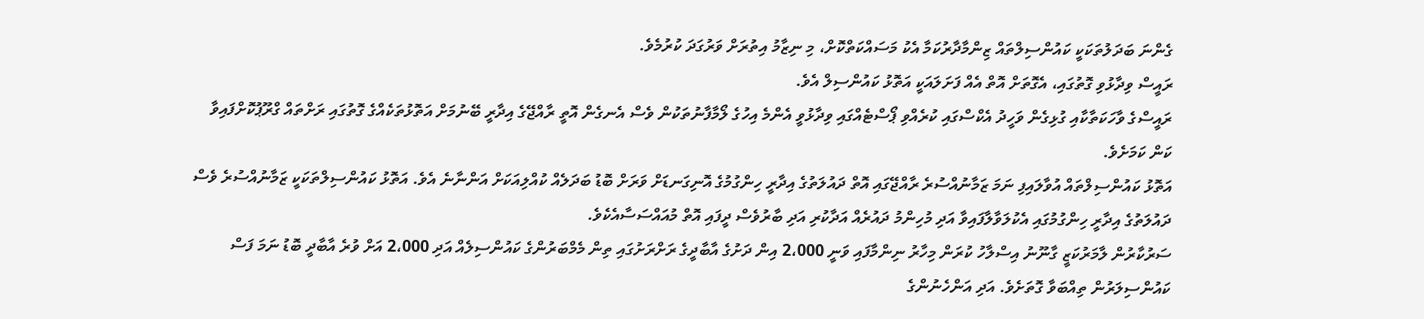ގެންނަ ބަދަލުތަކަކީ ކައުންސިލްތައް ޒިންމާދާރުކަމާ އެކު މަސައްކަތްކޮށް، މި ނިޒާމު އިތުރަށް ވަރުގަދަ ކުރުމެވެ.
ރައީސް ވިދާޅުވި ގޮތުގައި، އެގޮތަށް އޮތް އެއް ފަށަލައަކީ އަތޮޅު ކައުންސިލް އެވެ.
ރައީސްގެ ވާހަކަތާކާއި ގުޅިގެން ވަހީދު އެކްސްގައި ކުރެއްވި ޕޯސްޓެއްގައި ވިދާޅުވީ އެންމެ އިހުގެ ލޯމާފާނުތަކުން ވެސް އެނގެން އޮތީ ރާއްޖޭގެ އިދާރީ ބޭނުމަށް އަތޮޅުތަކެއްގެ ގޮތުގައި ރަށްތައް ގްރޫޕުކޮށްފައިވާ ކަން ކަމަށެވެ.
އަތޮޅު ކައުންސިލްތައް އުވާލައިފި ނަމަ ޒަމާނުއްސުރެ ރާއްޖޭގައި އޮތް ދައުލަތުގެ އިދާރީ ހިންގުމުގެ އޮނިގަނޑަށް ވަރަށް ބޮޑު ބަދަލެއް ކުއްލިއަކަށް އަންނާނެ އެވެ. އަތޮޅު ކައުންސިލްތަކަކީ ޒަމާނުއްސުރެ ވެސް ދައުލަތުގެ އިދާރީ ހިންގުމުގައި އެކުލަވާލާފައިވާ އަދި މުހިންމު ދައުރެއް އަދާކުރި އަދި ބާރުވެސް ދީފައި އޮތް މުއައްސަސާއެކެވެ.
ސަރުކާރުން ލާމަރުކަޒީ ގާނޫނު އިސްލާހު ކުރަން މިހާރު ނިންމާފައި ވަނީ 2،000 އިން ދަށުގެ އާބާދީގެ ރަށްރަށުގައި ތިން މެމްބަރުންގެ ކައުންސިލެއް އަދި 2،000 އަށް ވުރެ އާބާދީ ބޮޑު ނަމަ ފަސް ކައުންސިލަރުން ތިއްބަވާ ގޮތަށެވެ. އަދި އަންހެނުންގެ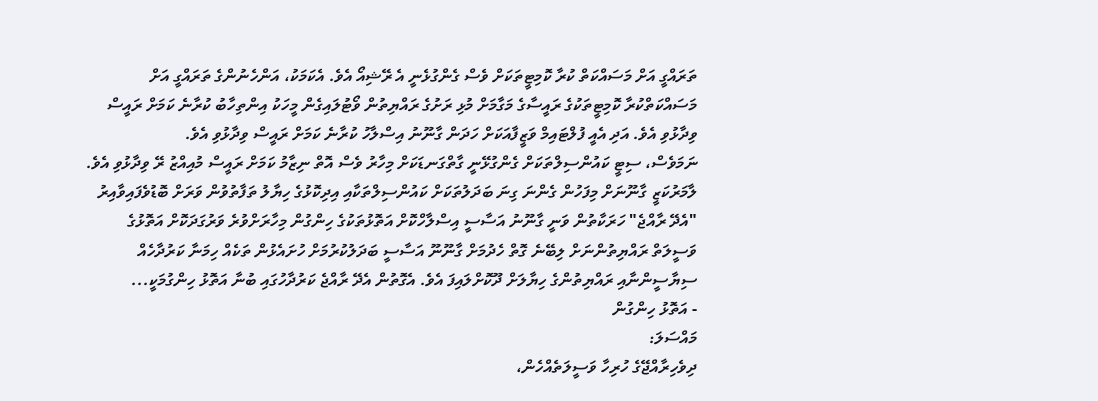ތަރައްގީ އަށް މަސައްކަތް ކުރާ ކޮމިޓީތަކަށް ވެސް ގެންގުޅެނީ އެ ރޭޝިއޯ އެވެ. އެކަމަކު، އަންހެނުންގެ ތަރައްގީ އަށް މަސައްކަތްކުރާ ކޮމިޓީތަކުގެ ރައީސާގެ މަގާމަށް މުޅި ރަށުގެ ރައްޔިތުން ވޯޓުލައިގެން މީހަކު އިންތިހާބު ކުރާނެ ކަމަށް ރައީސް ވިދާޅުވި އެވެ. އަދި އެއީ ފުލްޓައިމް ވަޒީފާއަކަށް ހަދަން ގާނޫނު އިސްލާހު ކުރާނެ ކަމަށް ރައީސް ވިދާޅުވި އެވެ.
ނަމަވެސް، ސިޓީ ކައުންސިލްތަކަށް ގެންގުޅޭނީ ގާތްގަނޑަކަށް މިހާރު ވެސް އޮތް ނިޒާމު ކަމަށް ރައީސް މުއިއްޒު ރޭ ވިދާޅުވި އެވެ.
ލާމަރުކަޒީ ގާނޫނަށް މިފަހުން ގެންނަ ގިނަ ބަދަލުތަކަށް ކައުންސިލްތަކާއި އިދިކޮޅުގެ ހިޔާލު ތަފާތުވުން ވަރަށް ބޮޑުވެފައިވާއިރު "އެދޭ ރާއްޖެ" ހަރަކާތުން ވަނީ ގާނޫނު އަސާސީ އިސްލާހްކޮށް އަތޮޅުތަކުގެ ހިންގުން މިހާރަށްވުރެ ވަރުގަދަކޮށް އަތޮޅުގެ ވަސީލަތް ރައްޔިތުންނަށް ލިބޭނެ ގޮތް ހެދުމަށް ގާނޫނޫ އަސާސީ ބަދަލުކުރުމަށް ހުށައެޅުން ތަކެއް ހިމަނާ ކަރުދާހެއް ސިޔާސީންނާއި ރައްޔިތުންގެ ހިޔާލަށް ދޫކޮށްލައިފަ އެވެ. އެގޮތުން އެދޭ ރާއްޖެ ކަރުދާހުގައި ބުނާ އަތޮޅު ހިންގުމަކީ...
- އަތޮޅު ހިންގުން
މައްސަލަ:
ދިވެހިރާއްޖޭގެ ހުރިހާ ވަސީލަތެއްހެން،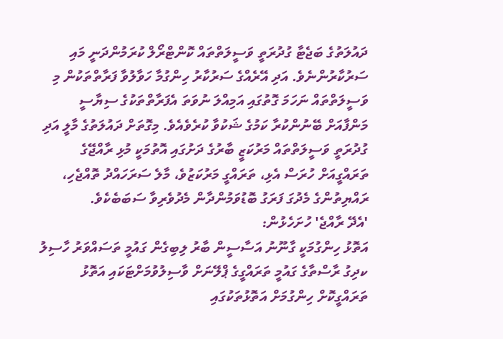ދައުލަތުގެ ބަޖެޓާ ގުދުރަތީ ވަސީލަތްތައް ކޮންޓްރޯލް ކުރަމުންދަނީ މައި ސަރުކާރުންނެވެ. އަދި އޭރެއްގެ ސަރުކާރު ހިންގުމާ ހަވާލުވާ ފަރާތްތަކުން މި ވަސީލަތްތައް ނަހަމަ ގޮތުގައި އަމިއްލަ ނުވަތަ އެފަރާތްތަކުގެ ސިޔާސީ މަންފާއަށް ބޭނުންކުރާ ކަމުގެ ޝަކުވާ ކުރެވެއެވެ. މިގޮތަށް ދައުލަތުގެ މާލީ އަދި ގުދުރަތީ ވަސީލަތްތައް މަރުކަޒީ ބާރުގެ ދަށުގައި އޮތުމަކީ މުޅި ރާއްޖޭގެ ތަރައްގީއަށް ހުރަސް އެޅި، ތަރައްގީ މަރުކަޒުވެ، މާލެ ސަރަހައްދު ތޮއްޖެހި، ރައްޔިތުންގެ މެދުގަ ފަރަގު ބޮޑުވަމުންދާން މެދުވެރިވާ ސަބަބެކެވެ.
'އެދޭ ރާއްޖެ' ހުށަހެޅުން:
އަތޮޅު ހިންގުމަކީ ގާނޫނު އަސާސީން ބާރު ލިބިގެން ގައުމީ ތަސައްވަރު ހާސިލު ކދިގު ރާސްތާގެ ގައުމީ ތަރައްގީގެ ޕްލޭނަށް ވާސިލުވުމަށްޓަކައި އަތޮޅު ތަރައްގީކޮށް ހިންގުމަށް އަތޮޅުތަކުގައި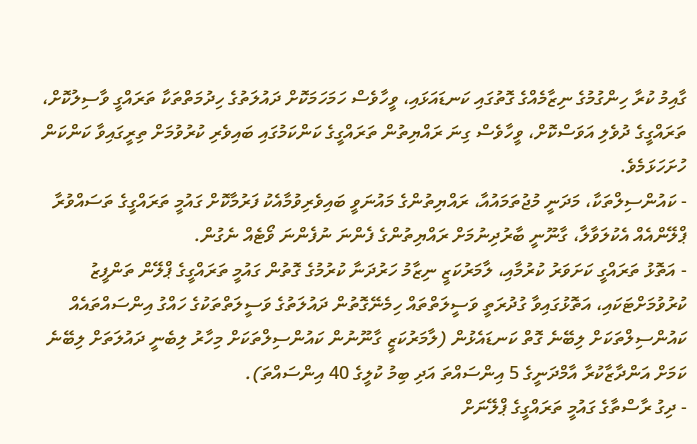ގާއިމު ކުރާ ހިންގުމުގެ ނިޒާމެއްގެ ގޮތުގައި ކަނޑައަޅައި، ވީހާވެސް ހަމަހަމަކޮށް ދައުލަތުގެ ހިދުމަތްތަކާ ތަރައްގީ ވާސިލުކޮށް، ތަރައްގީގެ ދުވެލި އަވަސްކޮށް، ވީހާވެސް ގިނަ ރައްޔިތުން ތަރައްގީގެ ކަންކަމުގައި ބައިވެރި ކުރުވުމަށް ތިރީގައިވާ ކަންކަން ހުށަހަޅަމެވެ.
- ކައުންސިލްތަކާ، މަދަނީ މުޖުތަމައުއާ، ރައްޔިތުންގެ މައުނަވީ ބައިވެރިވުމާއެކު ފަރުމާކޮށް ގައުމީ ތަރައްގީގެ ތަސައްވުރާ ޕްލޭންއެއް އެކުލަވާލާ، ގާނޫނީ ބާރުދިނުމަށް ރައްޔިތުންގެ ފެންނަ ނުފެންނަ ވޯޓެއް ނެގުން.
- އަތޮޅު ތަރައްގީ ކަށަވަރު ކުރުމާއި، ލާމަރުކަޒީ ނިޒާމު ހަރުދަނާ ކުރުމުގެ ގޮތުން ގައުމީ ތަރައްގީގެ ޕްލޭން ތަންފީޒު ކުރުވުމަށްޓަކައި، އަތޮޅުގައިވާ ގުދުރަތީ ވަސީލަތްތައް ހިމެނޭގޮތުން ދައުލަތުގެ ވަސީލަތްތަކުގެ ހައްގު އިންސައްތައެއް ކައުންސިލްތަކަށް ލިބޭނެ ގޮތް ކަނޑައެޅުން (ލާމަރުކަޒީ ގާނޫނުން ކައުންސިލްތަކަށް މިހާރު ލިބެނީ ދައުލަތަށް ލިބޭނެ ކަމަށް އަންދާޒާކުރާ އާމްދަނީގެ 5 އިންސައްތަ އަދި ބިމު ކުލީގެ 40 އިންސައްތަ).
- ދިގު ރާސްތާގެ ގައުމީ ތަރައްގީގެ ޕްލޭނަށް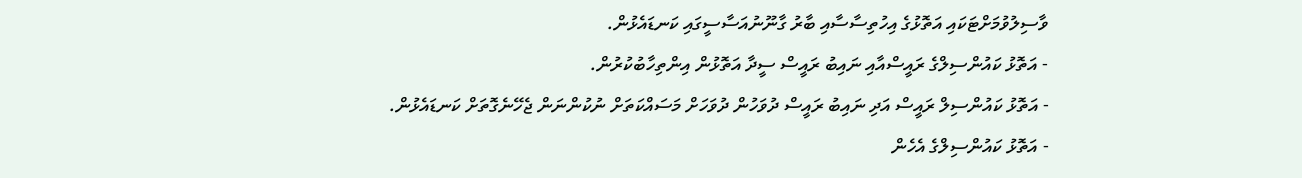ވާސިލުވުމަށްޓަކައި އަތޮޅުގެ އިހުތިސާސާއި ބާރު ގާނޫނުއަސާސީގައި ކަނޑައެޅުން.
- އަތޮޅު ކައުންސިލްގެ ރައީސްއާއި ނައިބު ރައީސް ސީދާ އަތޮޅުން އިންތިހާބުކުރުން.
- އަތޮޅު ކައުންސިލް ރައީސް އަދި ނައިބު ރައީސް ދުވަހުން ދުވަހަށް މަސައްކަތަށް ނުކުންނަން ޖެހޭނެގޮތަށް ކަނޑައެޅުން.
- އަތޮޅު ކައުންސިލްގެ އެހެން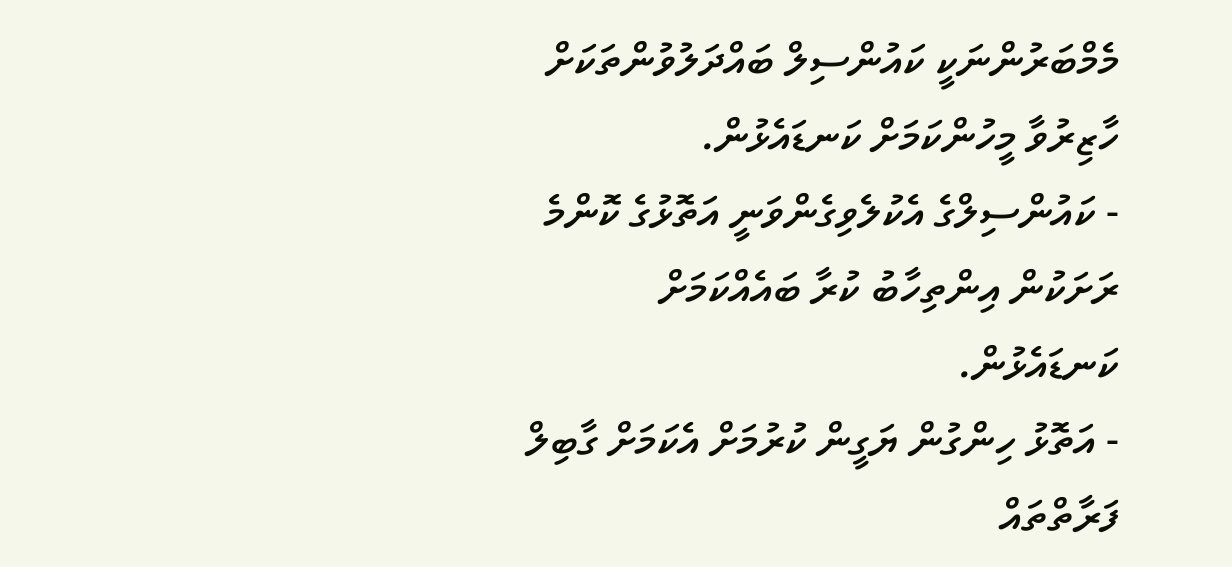މެމްބަރުންނަކީ ކައުންސިލް ބައްދަލުވުންތަކަށް ހާޒިރުވާ މީހުންކަމަށް ކަނޑައެޅުން.
- ކައުންސިލްގެ އެކުލެވިގެންވަނީ އަތޮޅުގެ ކޮންމެ ރަށަކުން އިންތިހާބު ކުރާ ބައެއްކަމަށް ކަނޑައެޅުން.
- އަތޮޅު ހިންގުން ޔަގީން ކުރުމަށް އެކަމަށް ގާބިލް ފަރާތްތައް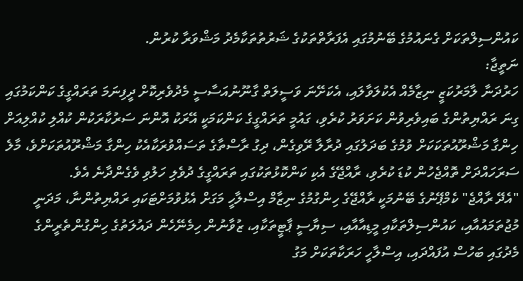ކައުންސިލްތަކަށް ގެނައުމުގެ ބޭނުމުގައި އެފަރާތްތަކުގެ ޝަރުތުތަކާމެދު މަޝްވަރާ ކުރުން.
ނަތީޖާ:
ހަރުދަނާ ލާމަރުކަޒީ ނިޒާމެއް އެކުލަވާލައި، އެކަށޭނަ ވަސީލަތް ގާނޫނުއަސާސީ މެދުވެރިކޮށް ދީފިނަމަ ތަރައްގީގެ ކަންކަމުގައި ގިނަ ރައްޔިތުންގެ ބައިވެރިވުން ކަށަވަރު ކުރެވި، ގައުމީ ތަރައްގީގެ ކަންކަމަކީ އޭރަކު އޮންނަ ސަރުކާރަކުން ކުއްލި ކުއްލިއަށް ހިންގާ މަޝްރޫއުތަކަކަށް ވުމުގެ ބަދަލުގައި ދުރާލާ ރޭވިގެން، ދިގު ރާސްތާގެ ތަސައްވުރަކާއެކު ހިންގާ މަޝްރޫއުތަކަށްވެ، މާލެ ސަރަހައްދަށް ތޮއްޖެހުން ކުޑަ ކުރެވި، ރާއްޖޭގެ އެކި ކަންކޮޅުތަކުގައި ތަރައްގީގެ ދުވެލި ހަލުވި ވެގެންދާނެ އެވެ.
"އެދޭ ރާއްޖެ" ކެމްޕޭނުގެ ބޭނުމަކީ ރާއްޖޭގެ ހިންގުމުގެ ނިޒާމް އިސްލާހީ މަގަށް އެޅުވުމަށްޓަކައި ރައްޔިތުންނާ، މަދަނީ މުޖުތަމައުއާއި، ކައުންސިލްތަކާއި މީޑިއާއާއި، ސިޔާސީ ޕާޓީތަކާއި، ޒުވާނުން ހިމެނޭހެން ދައުލަތުގެ ހިންގުންތެރީންގެ މެދުގައި ބަހުސް އުފައްދައި، އިސްލާހީ ހަރަކާތަކަށް މަގު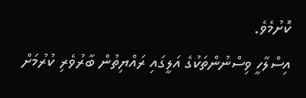ކޮށުމެވެ.
އިސްލާހީ ވިސްނުންތަކުގެ އަލީގައި ރައްޔިތުން ބާރުވެރި ކުރުމަށް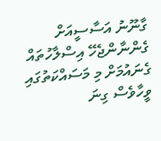ގާނޫނު އަސާސީއަށް ގެންނާންޖެހޭ އިސްލާހުތައް ގެނައުމަށް މި މަސައްކަތުގައި ވީހާވެސް ގިނަ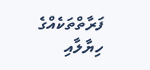ފަރާތްތަކެއްގެ ހިޔާލާއި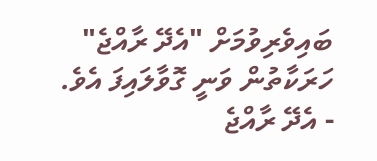ބައިވެރިވުމަށް "އެދޭ ރާއްޖެ" ހަރަކާތުން ވަނީ ގޮވާލައިފަ އެވެ.
- އެދޭ ރާއްޖެ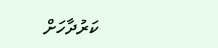ކަރުދާހަށް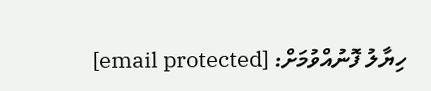ހިޔާލު ފޮނުއްވުމަށް: [email protected]